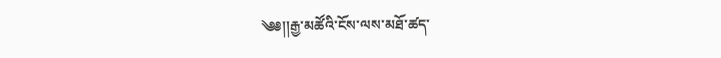༄༅།།རྒྱ་མཚོའི་ངོས་ལས་མཐོ་ཚད་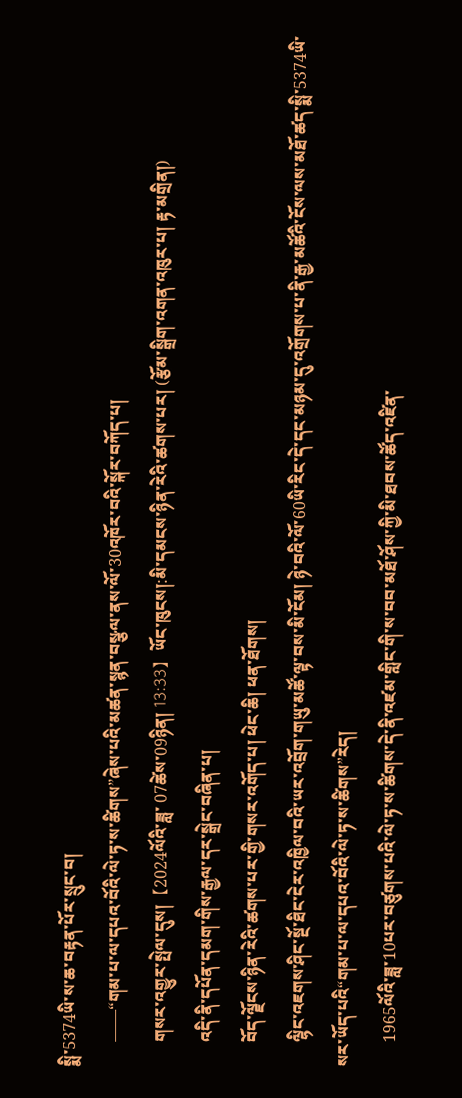སྨི་5374ཡི་ས་ཆ་བརྟན་པོར་སྲུང་བ།
      ——“གམ་པ་ལ་དཔའ་བོའི་ལེ་ཏ་ས་ཚིགས”ཞེས་པའི་མཚན་སྙན་བསྩལ་ནས་ལོ་30འཁོར་བའི་སྐོར་བཀོད་པ།
      གསར་འགྱུར་སྤེལ་དུས།  【2024ལོའི་ཟླ་ 07ཚེས་09ཉིན། 13:33】  ཡོང་ཁུངས།:མི་དམངས་ཉིན་རེའི་ཚགས་པར། (རྩོམ་སྒྲིག་འགན་འཁུར་པ། རྟ་མགྲིན།)
      འདི་ནི་དཔོན་དམག་གིས་རྒྱལ་དར་སྒྲེང་བཞིན་པ།
      བོད་ལྗོངས་ཉིན་རེའི་ཚགས་པར་གྱི་གསར་འགོད་པ། ཕེང་ཆི། ཕན་ཐོགས།
      ལྷིང་འཇགས་ཤིང་སྔོ་ཐིང་ངེར་འཁྱིལ་བའི་ཡར་འབྲོག་གཡུ་མཚོ་ལྟ་བས་མི་ངོམ། ཉེ་བའི་ལོ་60ཡི་རིང་དེ་དང་མཉམ་དུ་འགྲོགས་པ་ནི་རྒྱ་མཚོའི་ངོས་ལས་མཐོ་ཚད་སྨི་5374ཡི་སར་ཡོད་པའི“གམ་པ་ལ་དཔའ་བོའི་ལེ་ཏ་ས་ཚིགས”རེད།
      1965ལོའི་ཟླ་10པར་བཙུགས་པའི་ལེ་ཏ་ས་ཚིགས་དེ་ནི་འཛམ་གླིང་གི་ས་བབ་མཐོ་ཤོས་ཀྱི་མི་ཐབས་ཚོད་འཛིན་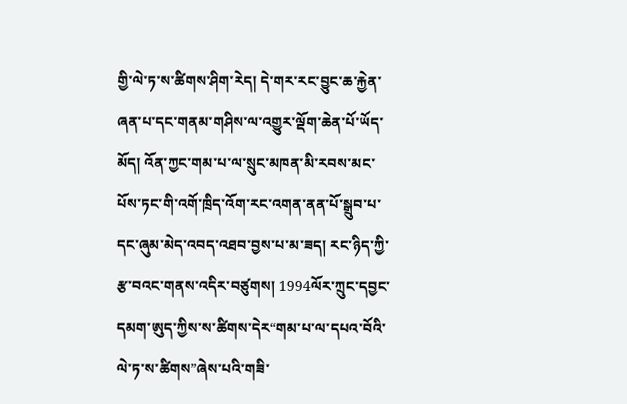གྱི་ལེ་ཏ་ས་ཚིགས་ཤིག་རེད། དེ་གར་རང་བྱུང་ཆ་རྐྱེན་ཞན་པ་དང་གནམ་གཤིས་ལ་འགྱུར་ལྡོག་ཆེན་པོ་ཡོད་མོད། འོན་ཀྱང་གམ་པ་ལ་སྲུང་མཁན་མི་རབས་མང་པོས་ཏང་གི་འགོ་ཁྲིད་འོག་རང་འགན་ནན་པོ་སྒྲུབ་པ་དང་ཞུམ་མེད་འབད་འཐབ་བྱས་པ་མ་ཟད། རང་ཉིད་ཀྱི་རྩ་བའང་གནས་འདིར་བཙུགས། 1994ལོར་ཀྲུང་དབྱང་དམག་ཨུད་ཀྱིས་ས་ཚིགས་དེར“གམ་པ་ལ་དཔའ་བོའི་ལེ་ཏ་ས་ཚིགས”ཞེས་པའི་གཟི་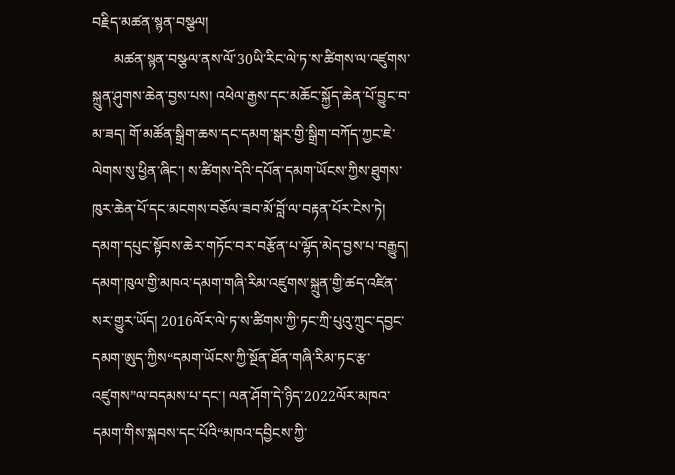བརྗིད་མཚན་སྙན་བསྩལ།
      མཚན་སྙན་བསྩལ་ནས་ལོ་30ཡི་རིང་ལེ་ཏ་ས་ཚིགས་ལ་འཛུགས་སྐྲུན་ཤུགས་ཆེན་བྱས་པས། འཕེལ་རྒྱས་དང་མཆོང་སྐྱོད་ཆེན་པོ་བྱུང་བ་མ་ཟད། གོ་མཚོན་སྒྲིག་ཆས་དང་དམག་སྒར་གྱི་སྒྲིག་བཀོད་ཀྱང་ཇེ་ལེགས་སུ་ཕྱིན་ཞིང་། ས་ཚིགས་དེའི་དཔོན་དམག་ཡོངས་ཀྱིས་ཐུགས་ཁུར་ཆེན་པོ་དང་མངགས་བཅོལ་ཟབ་མོ་བློ་ལ་བརྟན་པོར་ངེས་ཏེ། དམག་དཔུང་སྟོབས་ཆེར་གཏོང་བར་བརྩོན་པ་ལྷོད་མེད་བྱས་པ་བརྒྱུད། དམག་ཁུལ་གྱི་མཁའ་དམག་གཞི་རིམ་འཛུགས་སྐྲུན་གྱི་ཚད་འཛིན་སར་གྱུར་ཡོད། 2016ལོར་ལེ་ཏ་ས་ཚིགས་ཀྱི་ཏང་ཀྲི་པུའུ་ཀྲུང་དབྱང་དམག་ཨུད་ཀྱིས“དམག་ཡོངས་ཀྱི་སྔོན་ཐོན་གཞི་རིམ་ཏང་རྩ་འཛུགས”ལ་བདམས་པ་དང་། ལན་ཤོག་དེ་ཉིད་2022ལོར་མཁའ་དམག་གིས་སྐབས་དང་པོའི“མཁའ་དབྱིངས་ཀྱི་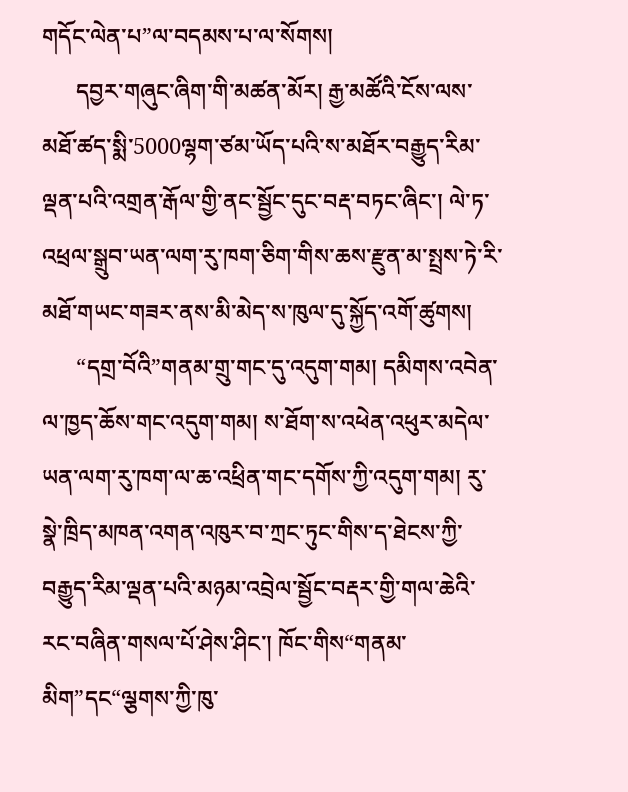གདོང་ལེན་པ”ལ་བདམས་པ་ལ་སོགས།
      དབྱར་གཞུང་ཞིག་གི་མཚན་མོར། རྒྱ་མཚོའི་ངོས་ལས་མཐོ་ཚད་སྨི་5000ལྷག་ཙམ་ཡོད་པའི་ས་མཐོར་བརྒྱུད་རིམ་ལྡན་པའི་འགྲན་རྒོལ་གྱི་ནང་སྦྱོང་དུང་བརྡ་བཏང་ཞིང་། ལེ་ཏ་འཕྲལ་སྒྲུབ་ཡན་ལག་རུ་ཁག་ཅིག་གིས་ཆས་རྫུན་མ་སྤྲས་ཏེ་རི་མཐོ་གཡང་གཟར་ནས་མི་མེད་ས་ཁུལ་དུ་སྐྱོད་འགོ་ཚུགས།
      “དགྲ་བོའི”གནམ་གྲུ་གང་དུ་འདུག་གམ། དམིགས་འབེན་ལ་ཁྱད་ཆོས་གང་འདུག་གམ། ས་ཐོག་ས་འཕེན་འཕུར་མདེལ་ཡན་ལག་རུ་ཁག་ལ་ཆ་འཕྲིན་གང་དགོས་ཀྱི་འདུག་གམ། རུ་སྣེ་ཁྲིད་མཁན་འགན་འཁུར་བ་ཀྲང་ཏུང་གིས་ད་ཐེངས་ཀྱི་བརྒྱུད་རིམ་ལྡན་པའི་མཉམ་འབྲེལ་སྦྱོང་བརྡར་གྱི་གལ་ཆེའི་རང་བཞིན་གསལ་པོ་ཤེས་ཤིང་། ཁོང་གིས“གནམ་མིག”དང“ལྕགས་ཀྱི་ཁུ་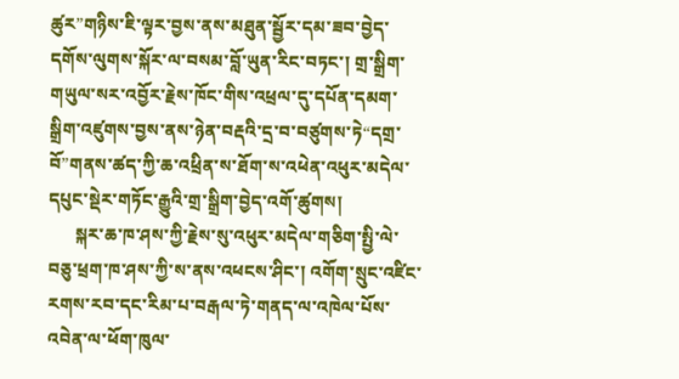ཚུར”གཉིས་ཇི་ལྟར་བྱས་ནས་མཐུན་སྦྱོར་དམ་ཟབ་བྱེད་དགོས་ལུགས་སྐོར་ལ་བསམ་བློ་ཡུན་རིང་བཏང་། གྲ་སྒྲིག་གཡུལ་སར་འབྱོར་རྗེས་ཁོང་གིས་འཕྲལ་དུ་དཔོན་དམག་སྒྲིག་འཛུགས་བྱས་ནས་ཉེན་བརྡའི་དྲ་བ་བཙུགས་ཏེ“དགྲ་བོ”གནས་ཚད་ཀྱི་ཆ་འཕྲིན་ས་ཐོག་ས་འཕེན་འཕུར་མདེལ་དཔུང་སྡེར་གཏོང་རྒྱུའི་གྲ་སྒྲིག་བྱེད་འགོ་ཚུགས།
      སྐར་ཆ་ཁ་ཤས་ཀྱི་རྗེས་སུ་འཕུར་མདེལ་གཅིག་སྤྱི་ལེ་བཅུ་ཕྲག་ཁ་ཤས་ཀྱི་ས་ནས་འཕངས་ཤིང་། འགོག་སྲུང་འཛིང་རགས་རབ་དང་རིམ་པ་བརྒལ་ཏེ་གནད་ལ་འཁེལ་པོས་འབེན་ལ་ཕོག་ཁུལ་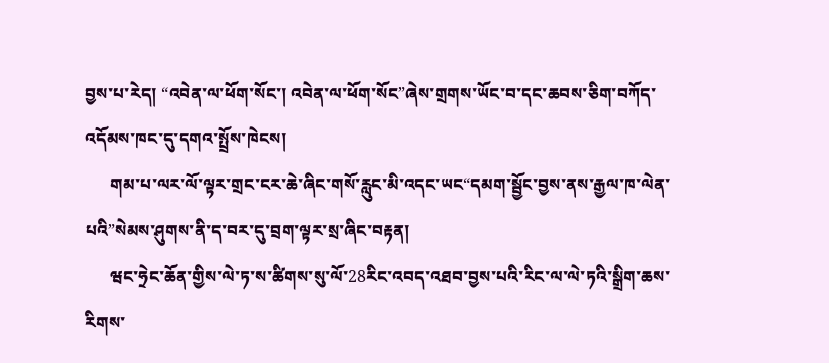བྱས་པ་རེད། “འབེན་ལ་ཕོག་སོང་། འབེན་ལ་ཕོག་སོང”ཞེས་གྲགས་ཡོང་བ་དང་ཆབས་ཅིག་བཀོད་འདོམས་ཁང་དུ་དགའ་སྤྲོས་ཁེངས།
      གམ་པ་ལར་ལོ་ལྟར་གྲང་ངར་ཆེ་ཞིང་གསོ་རླུང་མི་འདང་ཡང“དམག་སྦྱོང་བྱས་ནས་རྒྱལ་ཁ་ལེན་པའི”སེམས་ཤུགས་ནི་ད་བར་དུ་བྲག་ལྟར་སྲ་ཞིང་བརྟན།
      ཝང་ཧྲེང་ཆོན་གྱིས་ལེ་ཏ་ས་ཚིགས་སུ་ལོ་28རིང་འབད་འཐབ་བྱས་པའི་རིང་ལ་ལེ་ཏའི་སྒྲིག་ཆས་རིགས་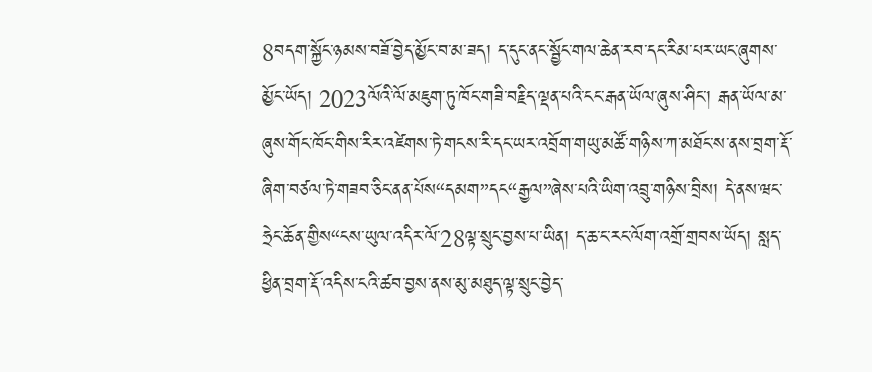8བདག་སྐྱོང་ཉམས་བཟོ་བྱེད་མྱོང་བ་མ་ཟད། ད་དུང་ནང་སྦྱོང་གལ་ཆེན་རབ་དང་རིམ་པར་ཡང་ཞུགས་མྱོང་ཡོད། 2023ལོའི་ལོ་མཇུག་ཏུ་ཁོང་གཟི་བརྗིད་ལྡན་པའི་ངང་རྒན་ཡོལ་ཞུས་ཤིང་། རྒན་ཡོལ་མ་ཞུས་གོང་ཁོང་གིས་རིར་འཛེགས་ཏེ་གངས་རི་དང་ཡར་འབྲོག་གཡུ་མཚོ་གཉིས་ཀ་མཐོང་ས་ནས་བྲག་རྡོ་ཞིག་བཙལ་ཏེ་གཟབ་ཅིང་ནན་པོས“དམག”དང“རྒྱལ”ཞེས་པའི་ཡིག་འབྲུ་གཉིས་བྲིས། དེ་ནས་ཝང་ཧྲེང་ཆོན་གྱིས“ངས་ཡུལ་འདིར་ལོ་28ལྟ་སྲུང་བྱས་པ་ཡིན། ད་ཆ་ང་རང་ལོག་འགྲོ་གྲབས་ཡོད། སླད་ཕྱིན་བྲག་རྡོ་འདིས་ངའི་ཚབ་བྱས་ནས་མུ་མཐུད་ལྟ་སྲུང་བྱེད་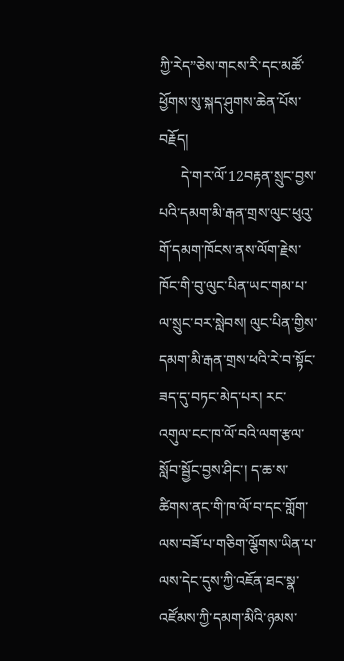ཀྱི་རེད”ཅེས་གངས་རི་དང་མཚོ་ཕྱོགས་སུ་སྐད་ཤུགས་ཆེན་པོས་བརྗོད།
      དེ་གར་ལོ་12བརྟན་སྲུང་བྱས་པའི་དམག་མི་རྒན་གྲས་ལུང་ཕུའུ་གོ་དམག་ཁོངས་ནས་ལོག་རྗེས་ཁོང་གི་བུ་ལུང་པིན་ཡང་གམ་པ་ལ་སྲུང་བར་སླེབས། ལུང་པིན་གྱིས་དམག་མི་རྒན་གྲས་ཕའི་རེ་བ་སྟོང་ཟད་དུ་བཏང་མེད་པར། རང་འགུལ་ངང་ཁ་ལོ་བའི་ལག་རྩལ་སློབ་སྦྱོང་བྱས་ཤིང་། ད་ཆ་ས་ཚིགས་ནང་གི་ཁ་ལོ་བ་དང་གློག་ལས་བཟོ་པ་གཅིག་ལྕོགས་ཡིན་པ་ལས་དེང་དུས་ཀྱི་འཇོན་ཐང་སྣ་འཛོམས་ཀྱི་དམག་མིའི་ཉམས་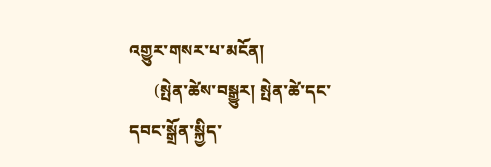འགྱུར་གསར་པ་མངོན།
      (སྤེན་ཚེས་བསྒྱུར། སྤེན་ཚེ་དང་དབང་སྒྲོན་སྐྱིད་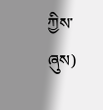ཀྱིས་ཞུས)